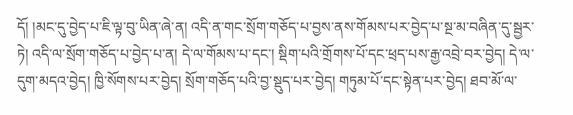དོ། །མང་དུ་བྱེད་པ་ཇི་ལྟ་བུ་ཡིན་ཞེ་ན། འདི་ན་གང་སྲོག་གཅོད་པ་བྱས་ནས་གོམས་པར་བྱེད་པ་སྔ་མ་བཞིན་དུ་སྦྱར་ཏེ། འདི་ལ་སྲོག་གཅོད་པ་བྱེད་པ་ན། དེ་ལ་གོམས་པ་དང་། སྡིག་པའི་གྲོགས་པོ་དང་ཕྲད་པས་རྒྱ་འབྲེ་བར་བྱེད། དེ་ལ་དུག་མདའ་བྱེད། ཁྱི་སོགས་པར་བྱེད། སྲོག་གཅོད་པའི་བྱ་སྡུད་པར་བྱེད། གཏུམ་པོ་དང་སྟེན་པར་བྱེད། ཐབ་མོ་ལ་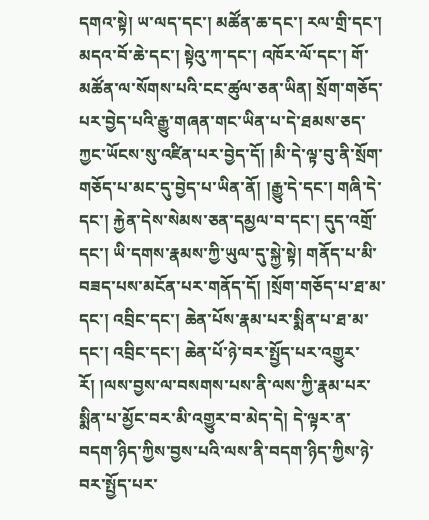དགའ་སྟེ། ཡ་ལད་དང་། མཚོན་ཆ་དང་། རལ་གྲི་དང་། མདའ་བོ་ཆེ་དང་། སྟེའུ་ཀ་དང་། འཁོར་ལོ་དང་། གོ་མཚོན་ལ་སོགས་པའི་ངང་ཚུལ་ཅན་ཡིན། སྲོག་གཅོད་པར་བྱེད་པའི་རྒྱུ་གཞན་གང་ཡིན་པ་དེ་ཐམས་ཅད་ཀྱང་ཡོངས་སུ་འཛིན་པར་བྱེད་དོ། །མི་དེ་ལྟ་བུ་ནི་སྲོག་གཅོད་པ་མང་དུ་བྱེད་པ་ཡིན་ནོ། །རྒྱུ་དེ་དང་། གཞི་དེ་དང་། རྐྱེན་དེས་སེམས་ཅན་དམྱལ་བ་དང་། དུད་འགྲོ་དང་། ཡི་དགས་རྣམས་ཀྱི་ཡུལ་དུ་སྐྱེ་སྟེ། གནོད་པ་མི་བཟད་པས་མངོན་པར་གནོད་དོ། །སྲོག་གཅོད་པ་ཐ་མ་དང་། འབྲིང་དང་། ཆེན་པོས་རྣམ་པར་སྨིན་པ་ཐ་མ་དང་། འབྲིང་དང་། ཆེན་པོ་ཉེ་བར་སྤྱོད་པར་འགྱུར་རོ། །ལས་བྱས་ལ་བསགས་པས་ནི་ལས་ཀྱི་རྣམ་པར་སྨིན་པ་མྱོང་བར་མི་འགྱུར་བ་མེད་དེ། དེ་ལྟར་ན་བདག་ཉིད་ཀྱིས་བྱས་པའི་ལས་ནི་བདག་ཉིད་ཀྱིས་ཉེ་བར་སྤྱོད་པར་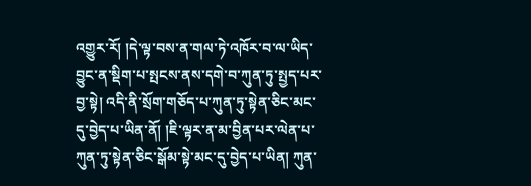འགྱུར་རོ། །དེ་ལྟ་བས་ན་གལ་ཏེ་འཁོར་བ་ལ་ཡིད་བྱུང་ན་སྡིག་པ་སྤངས་ནས་དགེ་བ་ཀུན་ཏུ་སྤྱད་པར་བྱ་སྟེ། འདི་ནི་སྲོག་གཅོད་པ་ཀུན་ཏུ་སྟེན་ཅིང་མང་དུ་བྱེད་པ་ཡིན་ནོ། །ཇི་ལྟར་ན་མ་བྱིན་པར་ལེན་པ་ཀུན་ཏུ་སྟེན་ཅིང་སྒོམ་སྟེ་མང་དུ་བྱེད་པ་ཡིན། ཀུན་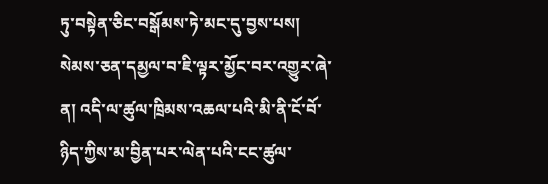ཏུ་བསྟེན་ཅིང་བསྒོམས་ཏེ་མང་དུ་བྱས་པས། སེམས་ཅན་དམྱལ་བ་ཇི་ལྟར་མྱོང་བར་འགྱུར་ཞེ་ན། འདི་ལ་ཚུལ་ཁྲིམས་འཆལ་པའི་མི་ནི་ངོ་བོ་ཉིད་ཀྱིས་མ་བྱིན་པར་ལེན་པའི་ངང་ཚུལ་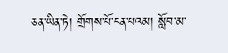ཅན་ཡིན་ཏེ། གྲོགས་པོ་ངན་པའམ། སློབ་མ་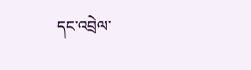དང་འབྲེལ་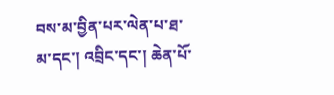བས་མ་བྱིན་པར་ལེན་པ་ཐ་མ་དང་། འབྲིང་དང་། ཆེན་པོ་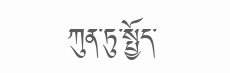ཀུན་ཏུ་སྤྱོད་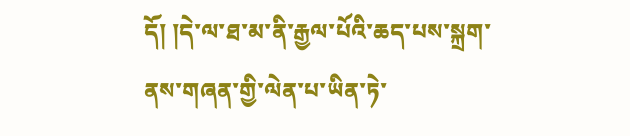དོ། །དེ་ལ་ཐ་མ་ནི་རྒྱལ་པོའི་ཆད་པས་སྐྲག་ནས་གཞན་གྱི་ལེན་པ་ཡིན་ཏེ་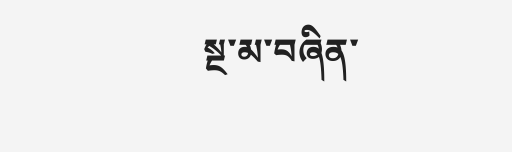སྔ་མ་བཞིན་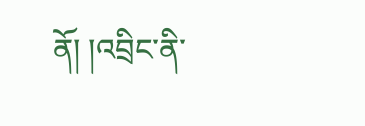ནོ། །འབྲིང་ནི་